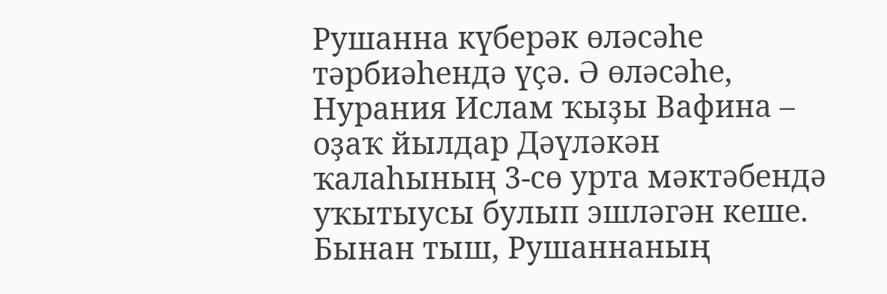Рушанна күберәк өләсәһе тәрбиәһендә үҫә. Ә өләсәһе, Нурания Ислам ҡыҙы Вафина – оҙаҡ йылдар Дәүләкән ҡалаһының 3-сө урта мәктәбендә уҡытыусы булып эшләгән кеше. Бынан тыш, Рушаннаның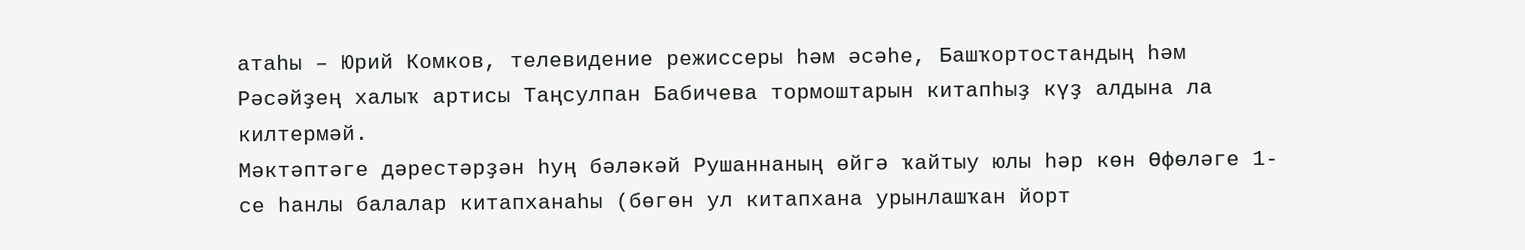атаһы – Юрий Комков, телевидение режиссеры һәм әсәһе, Башҡортостандың һәм Рәсәйҙең халыҡ артисы Таңсулпан Бабичева тормоштарын китапһыҙ күҙ алдына ла килтермәй.
Мәктәптәге дәрестәрҙән һуң бәләкәй Рушаннаның өйгә ҡайтыу юлы һәр көн Өфөләге 1-се һанлы балалар китапханаһы (бөгөн ул китапхана урынлашҡан йорт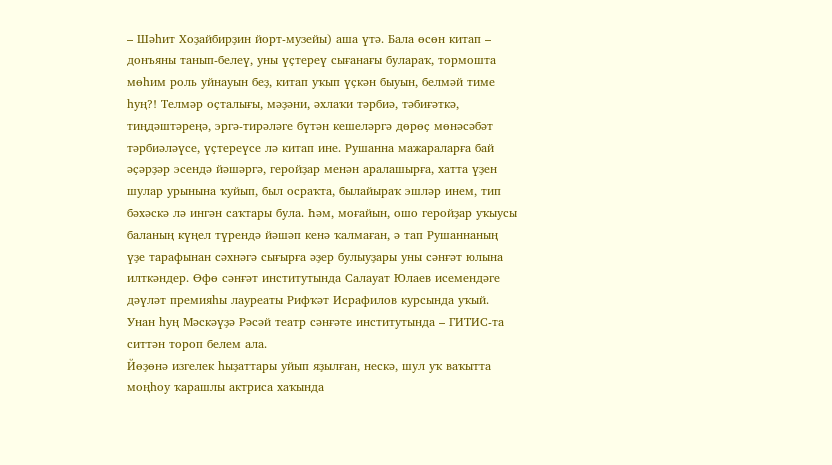– Шәһит Хоҙайбирҙин йорт-музейы) аша үтә. Бала өсөн китап – донъяны танып-белеү, уны үҫтереү сығанағы булараҡ, тормошта мөһим роль уйнауын беҙ, китап уҡып үҫкән быуын, белмәй тиме һуң?! Телмәр оҫталығы, мәҙәни, әхлаҡи тәрбиә, тәбиғәткә, тиңдәштәреңә, эргә-тирәләге бүтән кешеләргә дөрөҫ мөнәсәбәт тәрбиәләүсе, үҫтереүсе лә китап ине. Рушанна мажараларға бай әҫәрҙәр эсендә йәшәргә, геройҙар менән аралашырға, хатта үҙен шулар урынына ҡуйып, был осраҡта, былайыраҡ эшләр инем, тип бәхәскә лә ингән саҡтары була. Һәм, моғайын, ошо геройҙар уҡыусы баланың күңел түрендә йәшәп кенә ҡалмаған, ә тап Рушаннаның үҙе тарафынан сәхнәгә сығырға әҙер булыуҙары уны сәнғәт юлына илткәндер. Өфө сәнғәт институтында Салауат Юлаев исемендәге дәүләт премияһы лауреаты Рифҡәт Исрафилов курсында уҡый. Унан һуң Мәскәүҙә Рәсәй театр сәнғәте институтында – ГИТИС-та ситтән тороп белем ала.
Йөҙөнә изгелек һыҙаттары уйып яҙылған, нескә, шул уҡ ваҡытта моңһоу ҡарашлы актриса хаҡында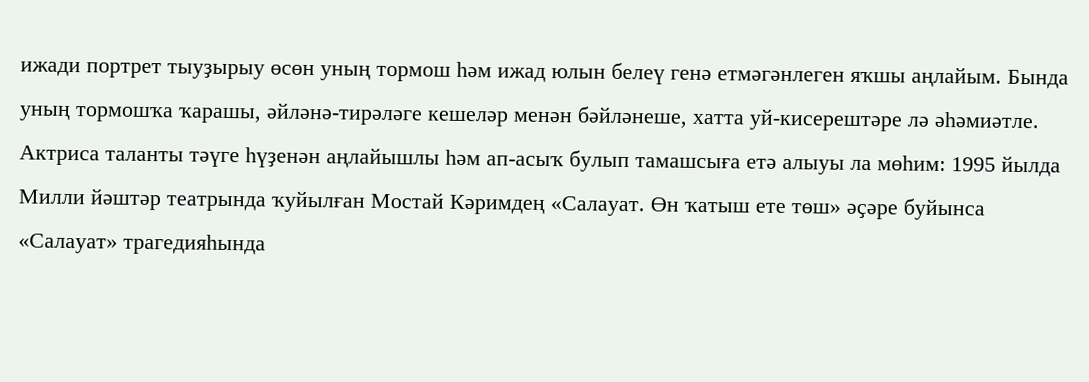ижади портрет тыуҙырыу өсөн уның тормош һәм ижад юлын белеү генә етмәгәнлеген яҡшы аңлайым. Бында уның тормошҡа ҡарашы, әйләнә-тирәләге кешеләр менән бәйләнеше, хатта уй-кисерештәре лә әһәмиәтле. Актриса таланты тәүге һүҙенән аңлайышлы һәм ап-асыҡ булып тамашсыға етә алыуы ла мөһим: 1995 йылда Милли йәштәр театрында ҡуйылған Мостай Кәримдең «Салауат. Өн ҡатыш ете төш» әҫәре буйынса «Салауат» трагедияһында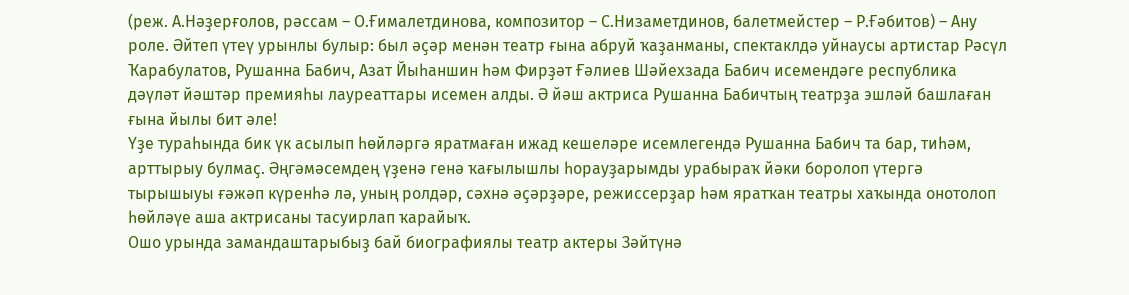(реж. А.Нәҙерғолов, рәссам – О.Ғималетдинова, композитор – С.Низаметдинов, балетмейстер – Р.Ғәбитов) – Ану роле. Әйтеп үтеү урынлы булыр: был әҫәр менән театр ғына абруй ҡаҙанманы, спектаклдә уйнаусы артистар Рәсүл Ҡарабулатов, Рушанна Бабич, Азат Йыһаншин һәм Фирҙәт Ғәлиев Шәйехзада Бабич исемендәге республика дәүләт йәштәр премияһы лауреаттары исемен алды. Ә йәш актриса Рушанна Бабичтың театрҙа эшләй башлаған ғына йылы бит әле!
Үҙе тураһында бик үк асылып һөйләргә яратмаған ижад кешеләре исемлегендә Рушанна Бабич та бар, тиһәм, арттырыу булмаҫ. Әңгәмәсемдең үҙенә генә ҡағылышлы һорауҙарымды урабыраҡ йәки боролоп үтергә тырышыуы ғәжәп күренһә лә, уның ролдәр, сәхнә әҫәрҙәре, режиссерҙар һәм яратҡан театры хаҡында онотолоп һөйләүе аша актрисаны тасуирлап ҡарайыҡ.
Ошо урында замандаштарыбыҙ бай биографиялы театр актеры Зәйтүнә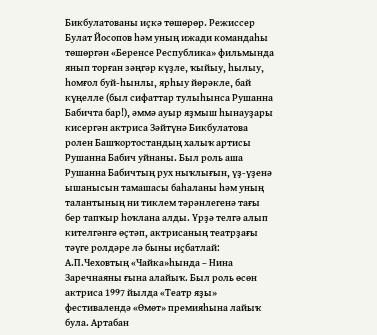Бикбулатованы иҫкә төшөрөр. Режиссер Булат Йосопов һәм уның ижади командаһы төшөргән «Беренсе Республика» фильмында янып торған зәңгәр күҙле, ҡыйыу, һылыу, һомғол буй-һынлы, ярһыу йөрәкле, бай күңелле (был сифаттар тулыһынса Рушанна Бабичта бар!), әммә ауыр яҙмыш һынауҙары кисергән актриса Зәйтүнә Бикбулатова ролен Башҡортостандың халыҡ артисы Рушанна Бабич уйнаны. Был роль аша Рушанна Бабичтың рух ныҡлығын, үҙ-үҙенә ышанысын тамашасы баһаланы һәм уның талантының ни тиклем тәрәнлегенә тағы бер тапҡыр һоҡлана алды. Үрҙә телгә алып кителгәнгә өҫтәп, актрисаның театрҙағы тәүге ролдәре лә быны иҫбатлай: А.П.Чеховтың «Чайка»һында – Нина Заречнаяны ғына алайыҡ. Был роль өсөн актриса 1997 йылда «Театр яҙы» фестивалендә «Өмөт» премияһына лайыҡ була. Артабан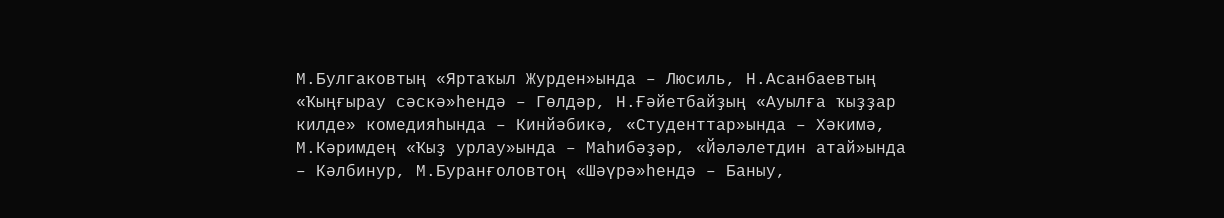М.Булгаковтың «Яртаҡыл Журден»ында – Люсиль, Н.Асанбаевтың «Ҡыңғырау сәскә»һендә – Гөлдәр, Н.Ғәйетбайҙың «Ауылға ҡыҙҙар килде» комедияһында – Кинйәбикә, «Студенттар»ында – Хәкимә, М.Кәримдең «Ҡыҙ урлау»ында – Маһибәҙәр, «Йәләлетдин атай»ында – Кәлбинур, М.Буранғоловтоң «Шәүрә»һендә – Баныу,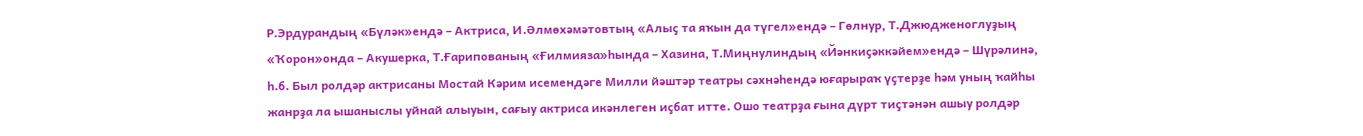Р.Эрдурандың «Бүләк»ендә – Актриса, И.Әлмөхәмәтовтың «Алыҫ та яҡын да түгел»ендә – Гөлнур, Т.Джюдженоглуҙың «Ҡорон»онда – Акушерка, Т.Ғарипованың «Ғилмияза»һында – Хазина, Т.Миңнулиндың «Йәнкиҫәккәйем»ендә – Шүрәлинә, һ.б. Был ролдәр актрисаны Мостай Кәрим исемендәге Милли йәштәр театры сәхнәһендә юғарыраҡ үҫтерҙе һәм уның ҡайһы жанрҙа ла ышаныслы уйнай алыуын, сағыу актриса икәнлеген иҫбат итте. Ошо театрҙа ғына дүрт тиҫтәнән ашыу ролдәр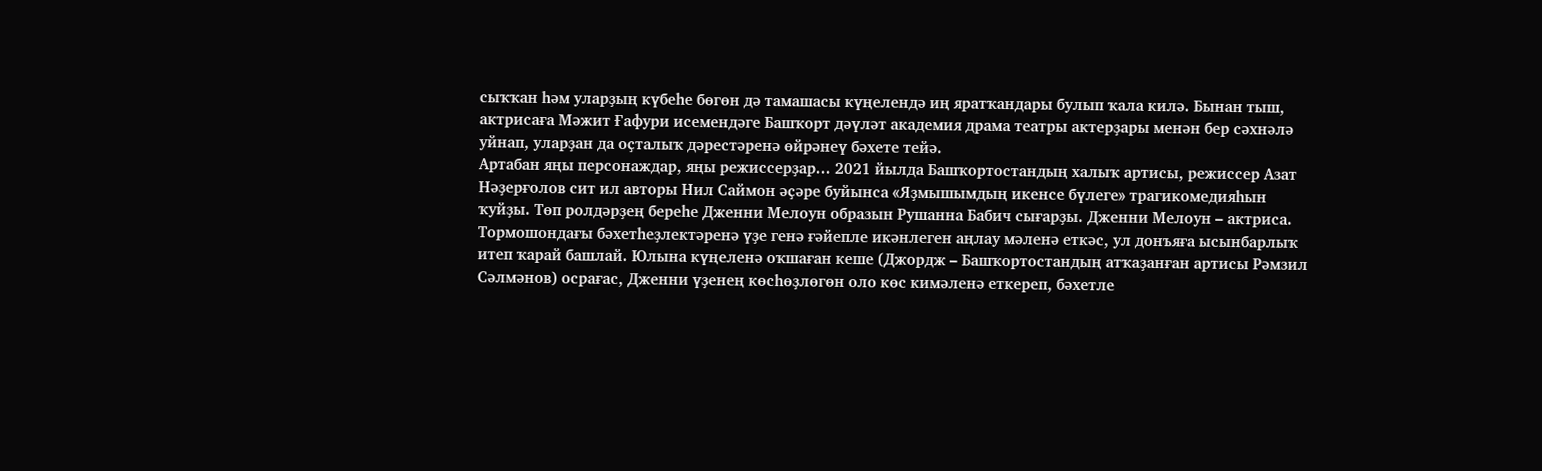сыҡҡан һәм уларҙың күбеһе бөгөн дә тамашасы күңелендә иң яратҡандары булып ҡала килә. Бынан тыш, актрисаға Мәжит Ғафури исемендәге Башҡорт дәүләт академия драма театры актерҙары менән бер сәхнәлә уйнап, уларҙан да оҫталыҡ дәрестәренә өйрәнеү бәхете тейә.
Артабан яңы персонаждар, яңы режиссерҙар... 2021 йылда Башҡортостандың халыҡ артисы, режиссер Азат Нәҙерғолов сит ил авторы Нил Саймон әҫәре буйынса «Яҙмышымдың икенсе бүлеге» трагикомедияһын ҡуйҙы. Төп ролдәрҙең береһе Дженни Мелоун образын Рушанна Бабич сығарҙы. Дженни Мелоун – актриса. Тормошондағы бәхетһеҙлектәренә үҙе генә ғәйепле икәнлеген аңлау мәленә еткәс, ул донъяға ысынбарлыҡ итеп ҡарай башлай. Юлына күңеленә оҡшаған кеше (Джордж – Башҡортостандың атҡаҙанған артисы Рәмзил Сәлмәнов) осрағас, Дженни үҙенең көсһөҙлөгөн оло көс кимәленә еткереп, бәхетле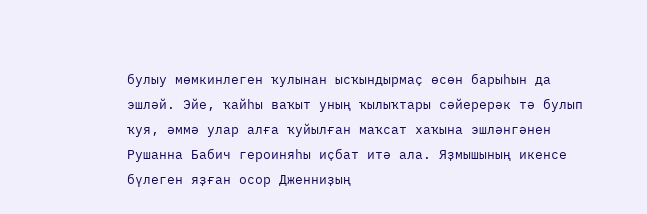булыу мөмкинлеген ҡулынан ысҡындырмаҫ өсөн барыһын да эшләй. Эйе, ҡайһы ваҡыт уның ҡылыҡтары сәйерерәк тә булып ҡуя, әммә улар алға ҡуйылған маҡсат хаҡына эшләнгәнен Рушанна Бабич героиняһы иҫбат итә ала. Яҙмышының икенсе бүлеген яҙған осор Дженниҙың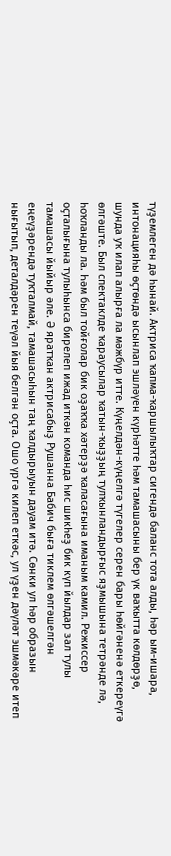түҙемлеген дә һынай. Актриса ҡапма-ҡаршылыҡтар сигендә баланс тота алды, һәр ым-ишара, интонацияһы өҫтөндә ысынлап эшләүен күрһәтте һәм тамашасыны бер үк ваҡытта көлдөрҙө, шунда уҡ илап алырға ла мәжбүр итте. Күңелдән-күңелгә түгелер серен бары һөйгәненә еткереүгә өлгәште. Был спектаклде ҡараусылар ҡатын-ҡыҙҙың тулҡынландырғыс яҙмышына тетрәнде лә, һоҡланды ла. Һәм был тойғолар бик оҙаҡҡа хәтерҙә ҡаласағына иманым камил. Режиссер оҫталығына тулыһынса бирелеп ижад иткән команда һис шикһеҙ бик күп йылдар зал тулы тамашасы йыйыр әле. Ә яратҡан актрисабыҙ Рушанна Бабич быға тиклем өлгәшелгән еңеүҙәрендә туҡталмай, тамашасыһын таң ҡалдырыуын дауам итә. Сөнки ул һәр образын нығытып, деталдәрен теүәл йыя белгән оҫта. Ошо үргә килеп еткәс, ул үҙен дәүләт эшмәкәре итеп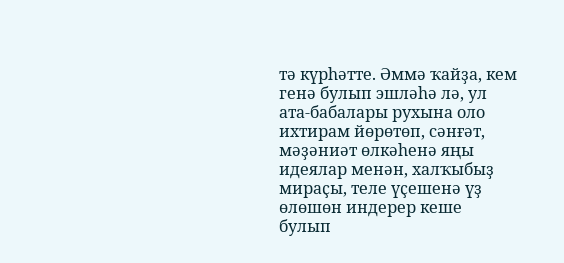тә күрһәтте. Әммә ҡайҙа, кем генә булып эшләһә лә, ул ата-бабалары рухына оло ихтирам йөрөтөп, сәнғәт, мәҙәниәт өлкәһенә яңы идеялар менән, халҡыбыҙ мираҫы, теле үҫешенә үҙ өлөшөн индерер кеше булып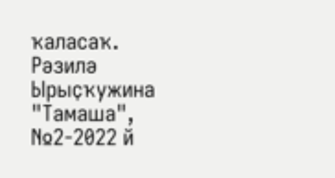ҡаласаҡ.
Рәзилә Ырыҫҡужина
"Тамаша", №2-2022 й